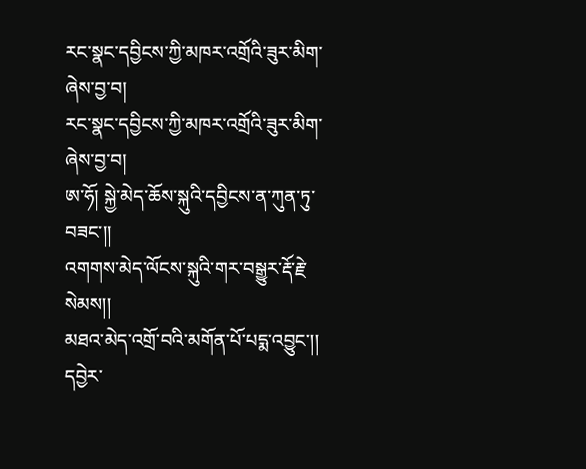རང་སྣང་དབྱིངས་ཀྱི་མཁར་འགྲོའི་ཟུར་མིག་ཞེས་བྱ་བ།
རང་སྣང་དབྱིངས་ཀྱི་མཁར་འགྲོའི་ཟུར་མིག་ཞེས་བྱ་བ།
ཨ་ཧོ། སྐྱེ་མེད་ཆོས་སྐུའི་དབྱིངས་ན་ཀུན་ཏུ་བཟང་།།
འགགས་མེད་ལོངས་སྐུའི་གར་བསྒྱུར་རྡོ་རྗེ་སེམས།།
མཐའ་མེད་འགྲོ་བའི་མགོན་པོ་པདྨ་འབྱུང་།།
དབྱེར་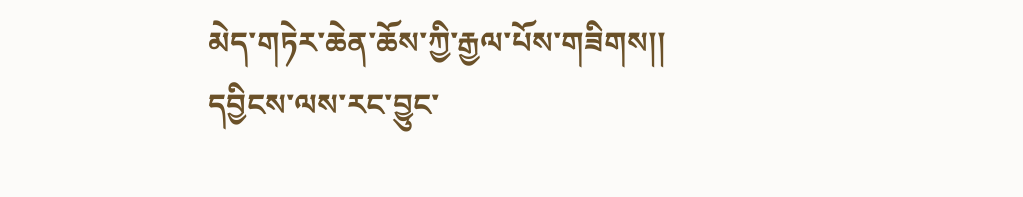མེད་གཏེར་ཆེན་ཆོས་ཀྱི་རྒྱལ་པོས་གཟིགས།།
དབྱིངས་ལས་རང་བྱུང་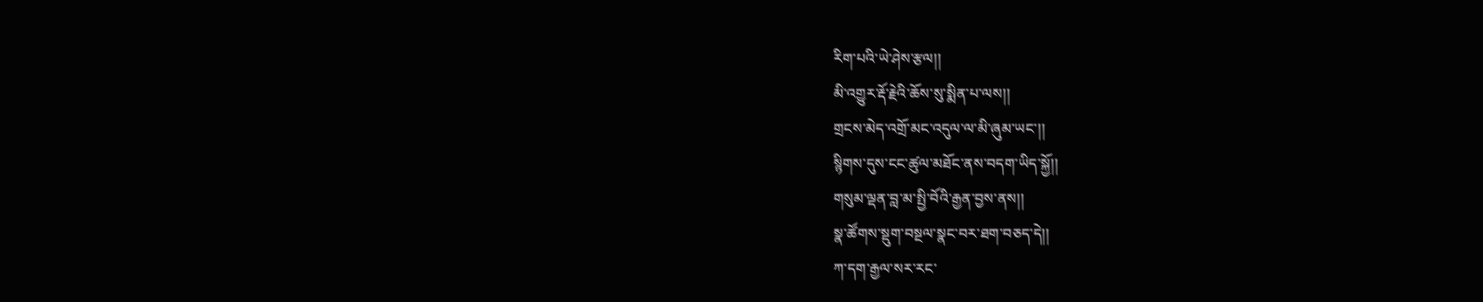རིག་པའི་ཡེ་ཤེས་རྩལ།།
མི་འགྱུར་རྡོ་རྗེའི་ཆོས་སུ་སྨིན་པ་ལས།།
གྲངས་མེད་འགྲོ་མང་འདུལ་ལ་མི་ཞུམ་ཡང་།།
སྙིགས་དུས་ངང་ཚུལ་མཐོང་ནས་བདག་ཡིད་སྐྱོ།།
གསུམ་ལྡན་བླ་མ་སྤྱི་བོའི་རྒྱན་བྱས་ནས།།
སྣ་ཚོགས་སྡུག་བསྔལ་སྣང་བར་ཐག་བཅད་དེ།།
ཀ་དག་རྒྱལ་སར་རང་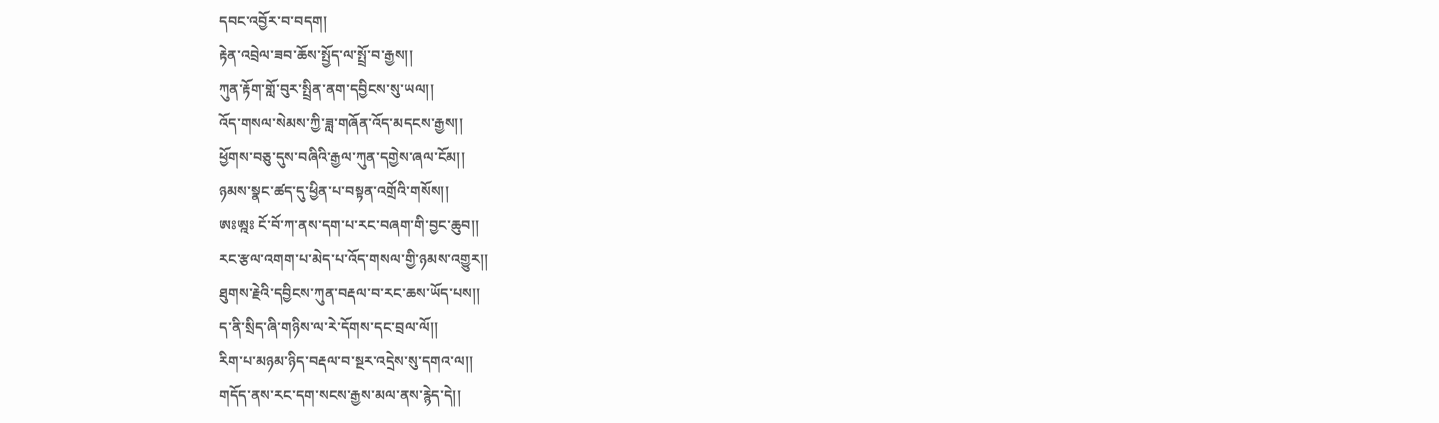དབང་འབྱོར་བ་བདག།
རྟེན་འབྲེལ་ཟབ་ཆོས་སྤྱོད་ལ་སྤྲོ་བ་རྒྱས།།
ཀུན་རྟོག་གློ་བུར་སྤྲིན་ནག་དབྱིངས་སུ་ཡལ།།
འོད་གསལ་སེམས་ཀྱི་ཟླ་གཞོན་འོད་མདངས་རྒྱས།།
ཕྱོགས་བཅུ་དུས་བཞིའི་རྒྱལ་ཀུན་དགྱེས་ཞལ་ངོམ།།
ཉམས་སྣང་ཚད་དུ་ཕྱིན་པ་བསྟན་འགྲོའི་གསོས།།
ཨཿཨྰཿ ངོ་བོ་ཀ་ནས་དག་པ་རང་བཞག་གི་བྱང་ཆུབ།།
རང་རྩལ་འགག་པ་མེད་པ་འོད་གསལ་གྱི་ཉམས་འགྱུར།།
ཐུགས་རྗེའི་དབྱིངས་ཀུན་བརྡལ་བ་རང་ཆས་ཡོད་པས།།
ད་ནི་སྲིད་ཞི་གཉིས་ལ་རེ་དོགས་དང་བྲལ་ལོ།།
རིག་པ་མཉམ་ཉིད་བརྡལ་བ་སྔར་འདྲེས་སུ་དགའ་ལ།།
གདོད་ནས་རང་དག་སངས་རྒྱས་མལ་ནས་རྙེད་དེ།།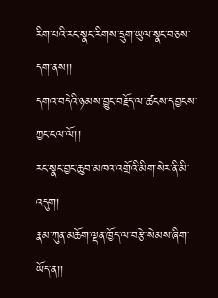རིག་པའི་རང་སྣང་རིགས་དྲུག་ཡུལ་སྣང་བཅས་དག་ནས།།
དགའ་བདེའི་ཉམས་བྱུང་བརྗོད་ལ་ཚངས་དབྱངས་ཀྱང་ངལ་ལོ།།
རང་སྣང་བྱང་ཆུབ་མཁའ་འགྲོའི་མིག་སེར་ནི་མི་འདུག།
རྣམ་ཀུན་མཆོག་ལྡན་ཁྱོད་ལ་བརྩེ་སེམས་ཞིག་ཡོད་ན།།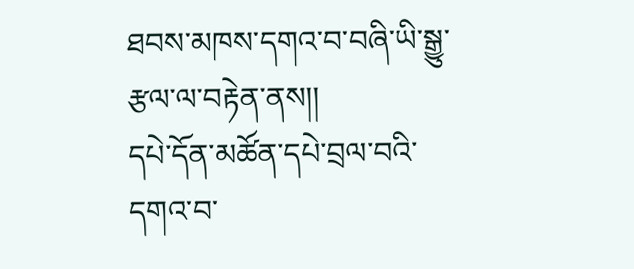ཐབས་མཁས་དགའ་བ་བཞི་ཡི་སྒྱུ་རྩལ་ལ་བརྟེན་ནས།།
དཔེ་དོན་མཚོན་དཔེ་བྲལ་བའི་དགའ་བ་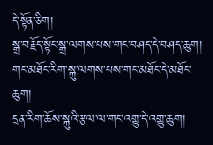དེ་སྟོན་ཅིག།
སྒྲ་བརྗོད་སྟོང་སྒྲ་ལགས་པས་གང་བཤད་དེ་བཤད་ཆུག།
གང་མཐོང་རིག་སྐུ་ལགས་པས་གང་མཐོང་དེ་མཐོང་ཆུག།
དྲན་རིག་ཆོས་སྐུའི་རྩལ་ལ་གང་འགྱུ་དེ་འགྱུ་ཆུག།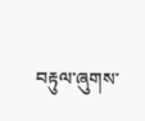བརྟུལ་ཞུགས་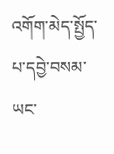འགོག་མེད་སྤྱོད་པ་དབྱེ་བསམ་ཡང་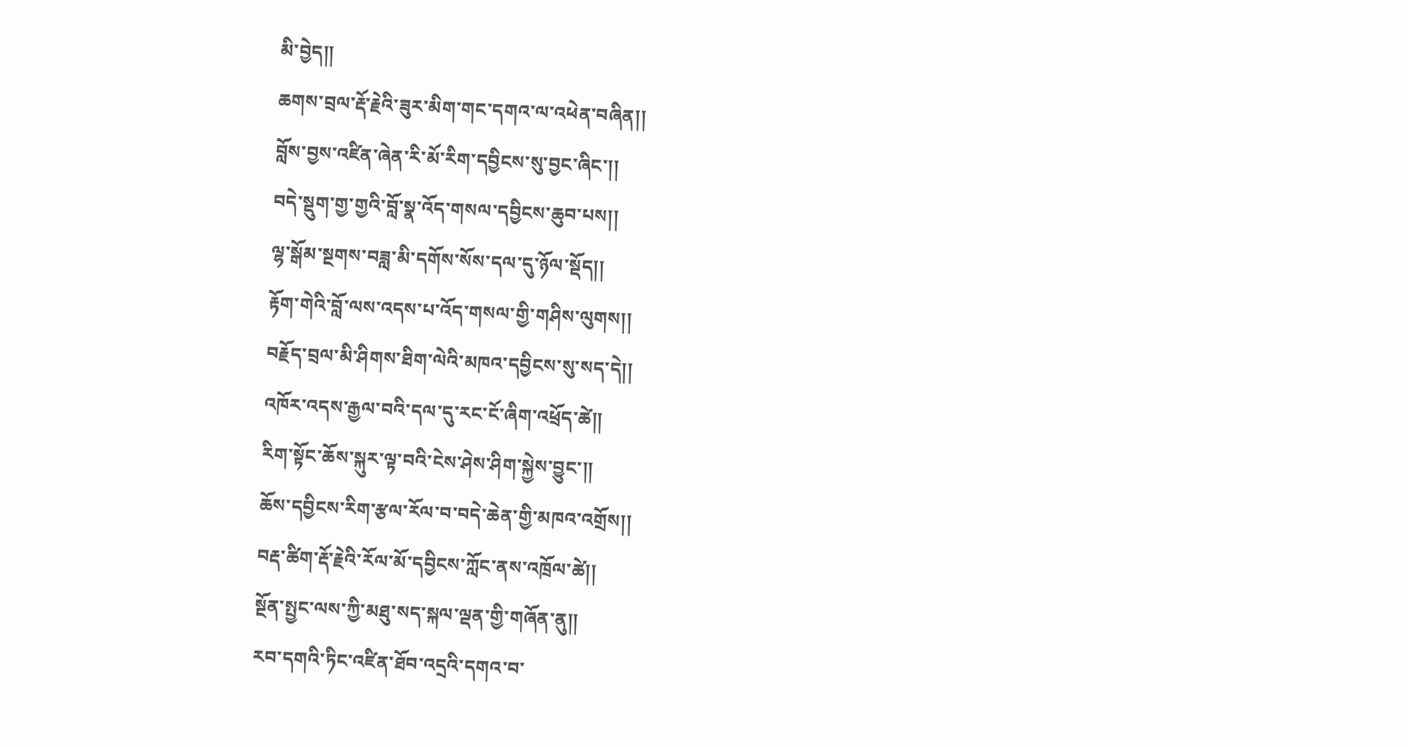མི་བྱེད།།
ཆགས་བྲལ་རྡོ་རྗེའི་ཟུར་མིག་གང་དགའ་ལ་འཕེན་བཞིན།།
བློས་བྱས་འཛིན་ཞེན་རི་མོ་རིག་དབྱིངས་སུ་བྱང་ཞིང་།།
བདེ་སྡུག་གྱ་གྱའི་བློ་སྣ་འོད་གསལ་དབྱིངས་ཆུབ་པས།།
ལྷ་སྒོམ་སྔགས་བཟླ་མི་དགོས་སོས་དལ་དུ་ཉོལ་སྡོད།།
རྟོག་གེའི་བློ་ལས་འདས་པ་འོད་གསལ་གྱི་གཤིས་ལུགས།།
བརྗོད་བྲལ་མི་ཤིགས་ཐིག་ལེའི་མཁའ་དབྱིངས་སུ་སད་དེ།།
འཁོར་འདས་རྒྱལ་བའི་དལ་དུ་རང་ངོ་ཞིག་འཕྲོད་ཚེ།།
རིག་སྟོང་ཆོས་སྐུར་ལྟ་བའི་ངེས་ཤེས་ཤིག་སྐྱེས་བྱུང་།།
ཆོས་དབྱིངས་རིག་རྩལ་རོལ་བ་བདེ་ཆེན་གྱི་མཁའ་འགྲོས།།
བརྡ་ཚིག་རྡོ་རྗེའི་རོལ་མོ་དབྱིངས་ཀློང་ནས་འཁྲོལ་ཚེ།།
སྔོན་སྤྱང་ལས་ཀྱི་མཐུ་སད་སྐལ་ལྡན་གྱི་གཞོན་ནུ།།
རབ་དགའི་ཏིང་འཛིན་ཐོབ་འདྲའི་དགའ་བ་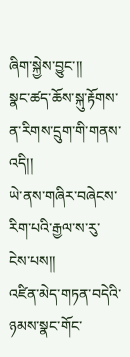ཞིག་སྐྱེས་བྱུང་།།
སྣང་ཚད་ཆོས་སྐུ་རྟོགས་ན་རིགས་དྲུག་གི་གནས་འདི།།
ཡེ་ནས་གཞིར་བཞེངས་རིག་པའི་རྒྱལ་ས་རུ་ངེས་པས།།
འཛིན་མེད་གཏན་བདེའི་ཉམས་སྣང་གོང་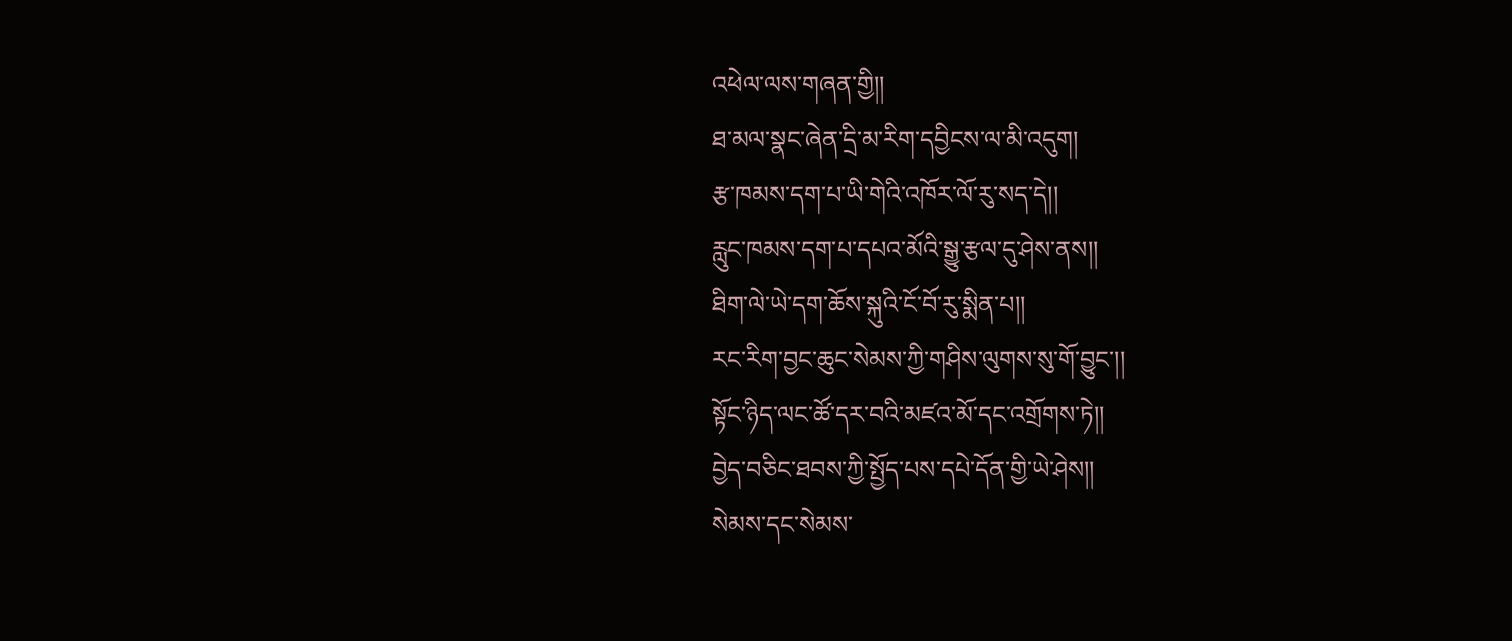འཕེལ་ལས་གཞན་གྱི།།
ཐ་མལ་སྣང་ཞེན་དྲི་མ་རིག་དབྱིངས་ལ་མི་འདུག།
རྩ་ཁམས་དག་པ་ཡི་གེའི་འཁོར་ལོ་རུ་སད་དེ།།
རླུང་ཁམས་དག་པ་དཔའ་མོའི་སྒྱུ་རྩལ་དུ་ཤེས་ནས།།
ཐིག་ལེ་ཡེ་དག་ཆོས་སྐུའི་ངོ་བོ་རུ་སྨིན་པ།།
རང་རིག་བྱང་ཆུང་སེམས་ཀྱི་གཤིས་ལུགས་སུ་གོ་བྱུང་།།
སྟོང་ཉིད་ལང་ཚོ་དར་བའི་མཛའ་མོ་དང་འགྲོགས་ཏེ།།
བྱེད་བཅིང་ཐབས་ཀྱི་སྤྱོད་པས་དཔེ་དོན་གྱི་ཡེ་ཤེས།།
སེམས་དང་སེམས་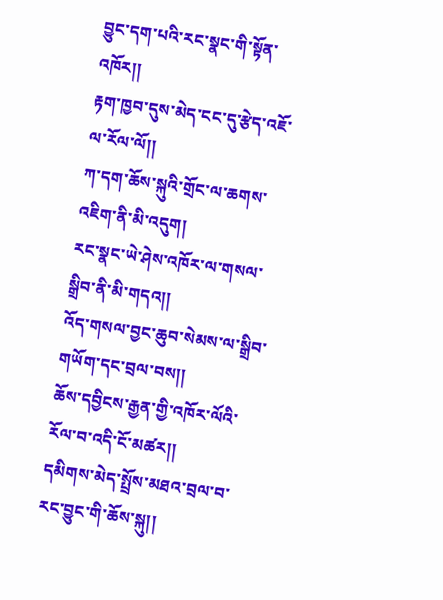བྱུང་དག་པའི་རང་སྣང་གི་སྟོན་འཁོར།།
རྟག་ཁྱབ་དུས་མེད་ངང་དུ་རྩེད་འཇོ་ལ་རོལ་ལོ།།
ཀ་དག་ཆོས་སྐུའི་གྲོང་ལ་ཆགས་འཇིག་ནི་མི་འདུག།
རང་སྣང་ཡེ་ཤེས་འཁོར་ལ་གསལ་སྒྲིབ་ནི་མི་གདའ།།
འོད་གསལ་བྱང་ཆུབ་སེམས་ལ་སྒྲིབ་གཡོག་དང་བྲལ་བས།།
ཆོས་དབྱིངས་རྒྱན་གྱི་འཁོར་ལོའི་རོལ་བ་འདི་ངོ་མཚར།།
དམིགས་མེད་སྤྲོས་མཐའ་བྲལ་བ་རང་བྱུང་གི་ཆོས་སྐུ།།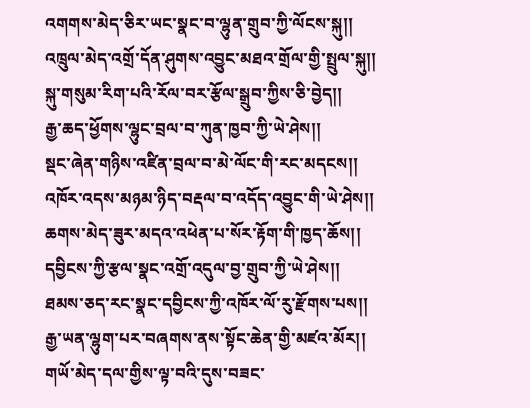འགགས་མེད་ཅིར་ཡང་སྣང་བ་ལྷུན་གྲུབ་ཀྱི་ལོངས་སྐུ།།
འཁྲུལ་མེད་འགྲོ་དོན་ཤུགས་འབྱུང་མཐའ་གྲོལ་གྱི་སྤྲུལ་སྐུ།།
སྐུ་གསུམ་རིག་པའི་རོལ་བར་རྩོལ་སྒྲུབ་ཀྱིས་ཅི་བྱེད།།
རྒྱ་ཆད་ཕྱོགས་ལྷུང་བྲལ་བ་ཀུན་ཁྱབ་ཀྱི་ཡེ་ཤེས།།
སྡང་ཞེན་གཉིས་འཛིན་བྲལ་བ་མེ་ལོང་གི་རང་མདངས།།
འཁོར་འདས་མཉམ་ཉིད་བརྡལ་བ་འདོད་འབྱུང་གི་ཡེ་ཤེས།།
ཆགས་མེད་ཟུར་མདའ་འཕེན་པ་སོར་རྟོག་གི་ཁྱད་ཆོས།།
དབྱིངས་ཀྱི་རྩལ་སྣང་འགྲོ་འདུལ་བྱ་གྲུབ་ཀྱི་ཡེ་ཤེས།།
ཐམས་ཅད་རང་སྣང་དབྱིངས་ཀྱི་འཁོར་ལོ་རུ་རྫོགས་པས།།
རྒྱ་ཡན་ལྷུག་པར་བཞགས་ནས་སྟོང་ཆེན་གྱི་མཛའ་མོར།།
གཡོ་མེད་དལ་གྱིས་ལྟ་བའི་དུས་བཟང་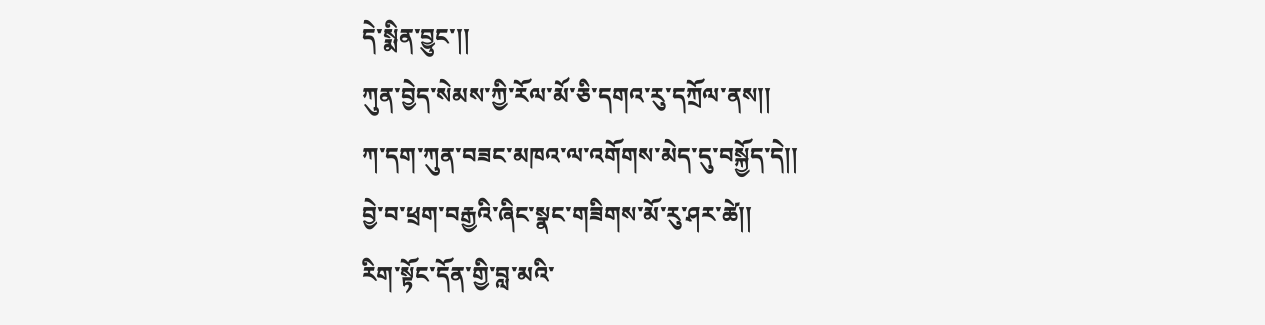དེ་སྨིན་བྱུང་།།
ཀུན་བྱེད་སེམས་ཀྱི་རོལ་མོ་ཅི་དགའ་རུ་དཀྲོལ་ནས།།
ཀ་དག་ཀུན་བཟང་མཁའ་ལ་འགོགས་མེད་དུ་བསྐྱོད་དེ།།
བྱེ་བ་ཕྲག་བརྒྱའི་ཞིང་སྣང་གཟིགས་མོ་རུ་ཤར་ཚེ།།
རིག་སྟོང་དོན་གྱི་བླ་མའི་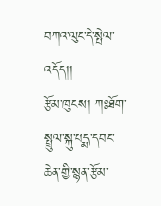བཀའ་ལུང་དེ་སྤེལ་འདོད།།
རྩོམ་ཁུངས། ཀཿཐོག་སྤྲུལ་སྐུ་པདྨ་དབང་ཆེན་གྱི་སྙན་རྩོམ་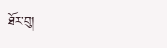ཐོར་བུ།